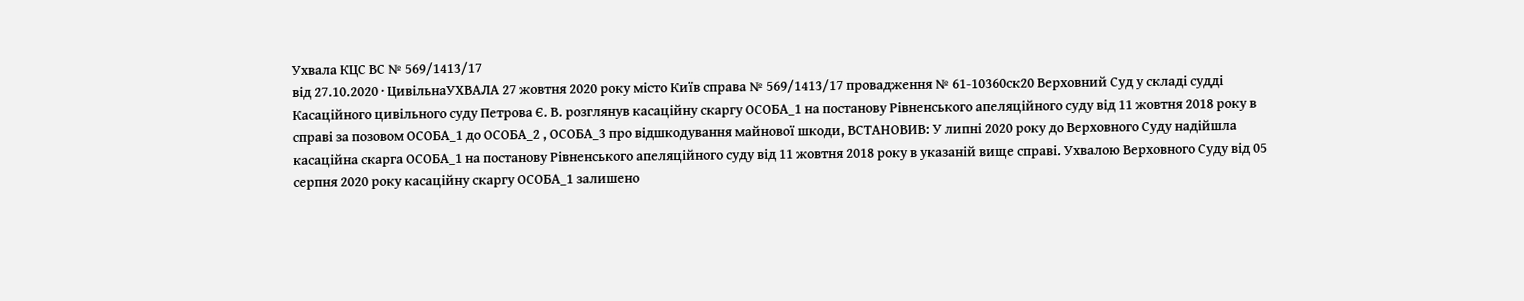Ухвала КЦС ВС № 569/1413/17
від 27.10.2020 · ЦивільнаУХВАЛА 27 жовтня 2020 року місто Київ справа № 569/1413/17 провадження № 61-10360ск20 Верховний Суд у складі судді Касаційного цивільного суду Петрова Є. В. розглянув касаційну скаргу ОСОБА_1 на постанову Рівненського апеляційного суду від 11 жовтня 2018 року в справі за позовом ОСОБА_1 до ОСОБА_2 , ОСОБА_3 про відшкодування майнової шкоди, ВСТАНОВИВ: У липні 2020 року до Верховного Суду надійшла касаційна скарга ОСОБА_1 на постанову Рівненського апеляційного суду від 11 жовтня 2018 року в указаній вище справі. Ухвалою Верховного Суду від 05 серпня 2020 року касаційну скаргу ОСОБА_1 залишено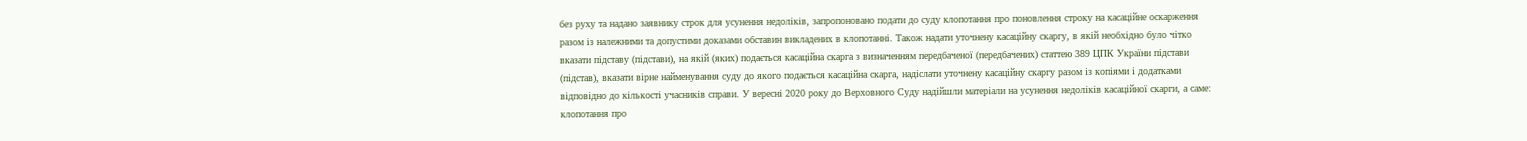без руху та надано заявнику строк для усунення недоліків, запропоновано подати до суду клопотання про поновлення строку на касаційне оскарження разом із належними та допустими доказами обставин викладених в клопотанні. Також надати уточнену касаційну скаргу, в якій необхідно було чітко вказати підставу (підстави), на якій (яких) подається касаційна скарга з визначенням передбаченої (передбачених) статтею 389 ЦПК України підстави (підстав), вказати вірне найменування суду до якого подається касаційна скарга, надіслати уточнену касаційну скаргу разом із копіями і додатками відповідно до кількості учасників справи. У вересні 2020 року до Верховного Суду надійшли матеріали на усунення недоліків касаційної скарги, а саме: клопотання про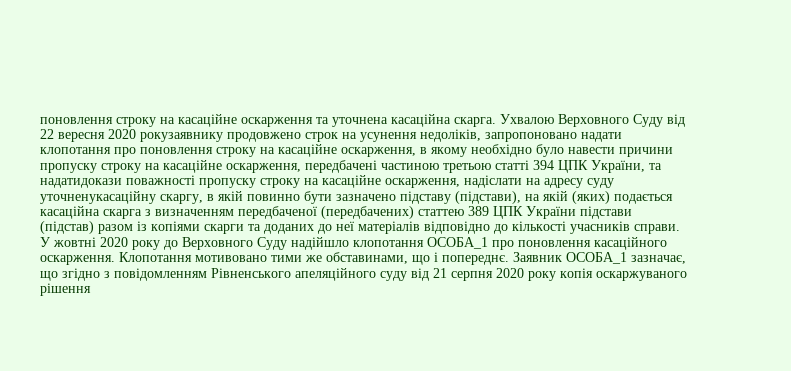поновлення строку на касаційне оскарження та уточнена касаційна скарга. Ухвалою Верховного Суду від 22 вересня 2020 рокузаявнику продовжено строк на усунення недоліків, запропоновано надати клопотання про поновлення строку на касаційне оскарження, в якому необхідно було навести причини пропуску строку на касаційне оскарження, передбачені частиною третьою статті 394 ЦПК України, та надатидокази поважності пропуску строку на касаційне оскарження, надіслати на адресу суду уточненукасаційну скаргу, в якій повинно бути зазначено підставу (підстави), на якій (яких) подається касаційна скарга з визначенням передбаченої (передбачених) статтею 389 ЦПК України підстави (підстав) разом із копіями скарги та доданих до неї матеріалів відповідно до кількості учасників справи. У жовтні 2020 року до Верховного Суду надійшло клопотання ОСОБА_1 про поновлення касаційного оскарження. Клопотання мотивовано тими же обставинами, що і попереднє. Заявник ОСОБА_1 зазначає, що згідно з повідомленням Рівненського апеляційного суду від 21 серпня 2020 року копія оскаржуваного рішення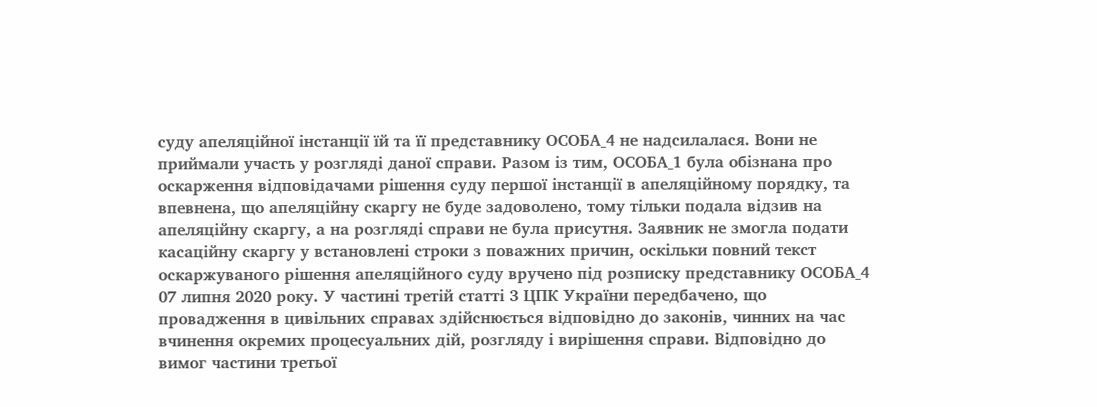суду апеляційної інстанції їй та її представнику ОСОБА_4 не надсилалася. Вони не приймали участь у розгляді даної справи. Разом із тим, ОСОБА_1 була обізнана про оскарження відповідачами рішення суду першої інстанції в апеляційному порядку, та впевнена, що апеляційну скаргу не буде задоволено, тому тільки подала відзив на апеляційну скаргу, а на розгляді справи не була присутня. Заявник не змогла подати касаційну скаргу у встановлені строки з поважних причин, оскільки повний текст оскаржуваного рішення апеляційного суду вручено під розписку представнику ОСОБА_4 07 липня 2020 року. У частині третій статті 3 ЦПК України передбачено, що провадження в цивільних справах здійснюється відповідно до законів, чинних на час вчинення окремих процесуальних дій, розгляду і вирішення справи. Відповідно до вимог частини третьої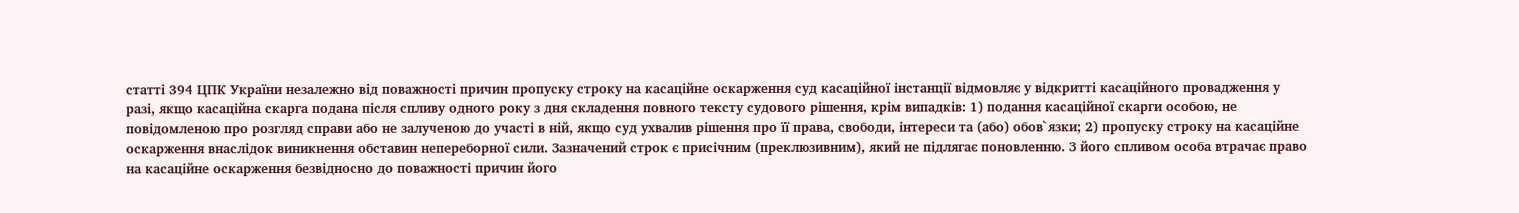статті 394 ЦПК України незалежно від поважності причин пропуску строку на касаційне оскарження суд касаційної інстанції відмовляє у відкритті касаційного провадження у разі, якщо касаційна скарга подана після спливу одного року з дня складення повного тексту судового рішення, крім випадків: 1) подання касаційної скарги особою, не повідомленою про розгляд справи або не залученою до участі в ній, якщо суд ухвалив рішення про її права, свободи, інтереси та (або) обов`язки; 2) пропуску строку на касаційне оскарження внаслідок виникнення обставин непереборної сили. Зазначений строк є присічним (преклюзивним), який не підлягає поновленню. З його спливом особа втрачає право на касаційне оскарження безвідносно до поважності причин його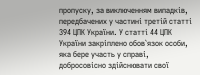пропуску, за виключенням випадків, передбачених у частині третій статті 394 ЦПК України. У статті 44 ЦПК України закріплено обов`язок особи, яка бере участь у справі, добросовісно здійснювати свої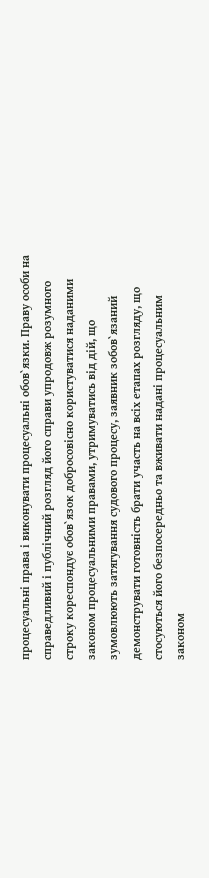процесуальні права і виконувати процесуальні обов`язки. Праву особи на справедливий і публічний розгляд його справи упродовж розумного строку кореспондує обов`язок добросовісно користуватися наданими законом процесуальними правами, утримуватись від дій, що зумовлюють затягування судового процесу, заявник зобов`язаний демонструвати готовність брати участь на всіх етапах розгляду, що стосуються його безпосередньо та вживати надані процесуальним законом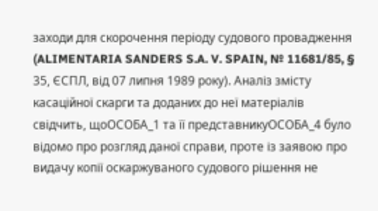заходи для скорочення періоду судового провадження (ALIMENTARIA SANDERS S.A. V. SPAIN, № 11681/85, § 35, ЄСПЛ, від 07 липня 1989 року). Аналіз змісту касаційної скарги та доданих до неї матеріалів свідчить, щоОСОБА_1 та її представникуОСОБА_4 було відомо про розгляд даної справи, проте із заявою про видачу копії оскаржуваного судового рішення не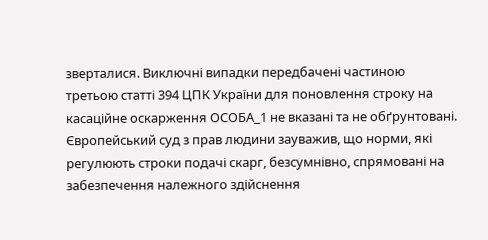зверталися. Виключні випадки передбачені частиною третьою статті 394 ЦПК України для поновлення строку на касаційне оскарження ОСОБА_1 не вказані та не обґрунтовані. Європейський суд з прав людини зауважив, що норми, які регулюють строки подачі скарг, безсумнівно, спрямовані на забезпечення належного здійснення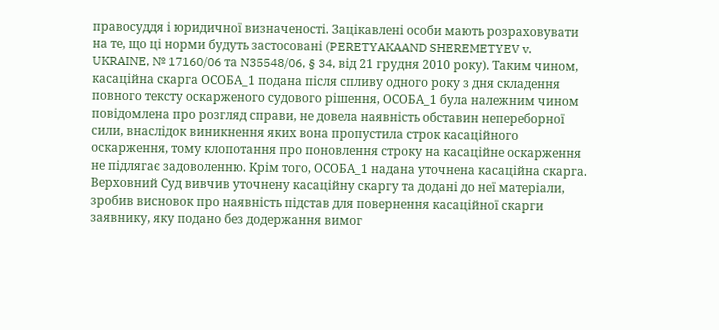правосуддя і юридичної визначеності. Зацікавлені особи мають розраховувати на те, що ці норми будуть застосовані (PERETYAKAAND SHEREMETYEV v. UKRAINE, № 17160/06 та N35548/06, § 34, від 21 грудня 2010 року). Таким чином, касаційна скарга ОСОБА_1 подана після спливу одного року з дня складення повного тексту оскарженого судового рішення, ОСОБА_1 була належним чином повідомлена про розгляд справи, не довела наявність обставин непереборної сили, внаслідок виникнення яких вона пропустила строк касаційного оскарження, тому клопотання про поновлення строку на касаційне оскарження не підлягає задоволенню. Крім того, ОСОБА_1 надана уточнена касаційна скарга. Верховний Суд вивчив уточнену касаційну скаргу та додані до неї матеріали, зробив висновок про наявність підстав для повернення касаційної скарги заявнику, яку подано без додержання вимог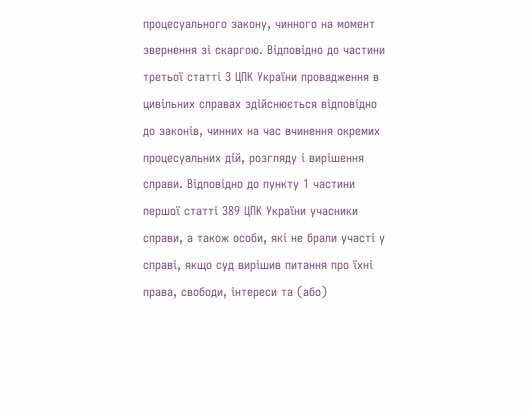процесуального закону, чинного на момент звернення зі скаргою. Відповідно до частини третьої статті 3 ЦПК України провадження в цивільних справах здійснюється відповідно до законів, чинних на час вчинення окремих процесуальних дій, розгляду і вирішення справи. Відповідно до пункту 1 частини першої статті 389 ЦПК України учасники справи, а також особи, які не брали участі у справі, якщо суд вирішив питання про їхні права, свободи, інтереси та (або)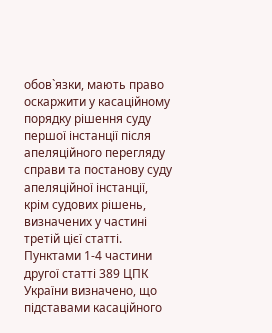обов`язки, мають право оскаржити у касаційному порядку рішення суду першої інстанції після апеляційного перегляду справи та постанову суду апеляційної інстанції, крім судових рішень, визначених у частині третій цієї статті. Пунктами 1-4 частини другої статті 389 ЦПК України визначено, що підставами касаційного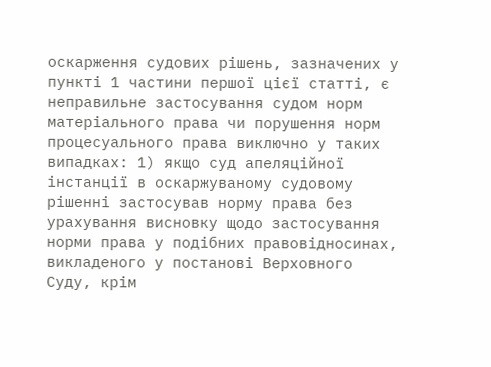оскарження судових рішень, зазначених у пункті 1 частини першої цієї статті, є неправильне застосування судом норм матеріального права чи порушення норм процесуального права виключно у таких випадках: 1) якщо суд апеляційної інстанції в оскаржуваному судовому рішенні застосував норму права без урахування висновку щодо застосування норми права у подібних правовідносинах, викладеного у постанові Верховного Суду, крім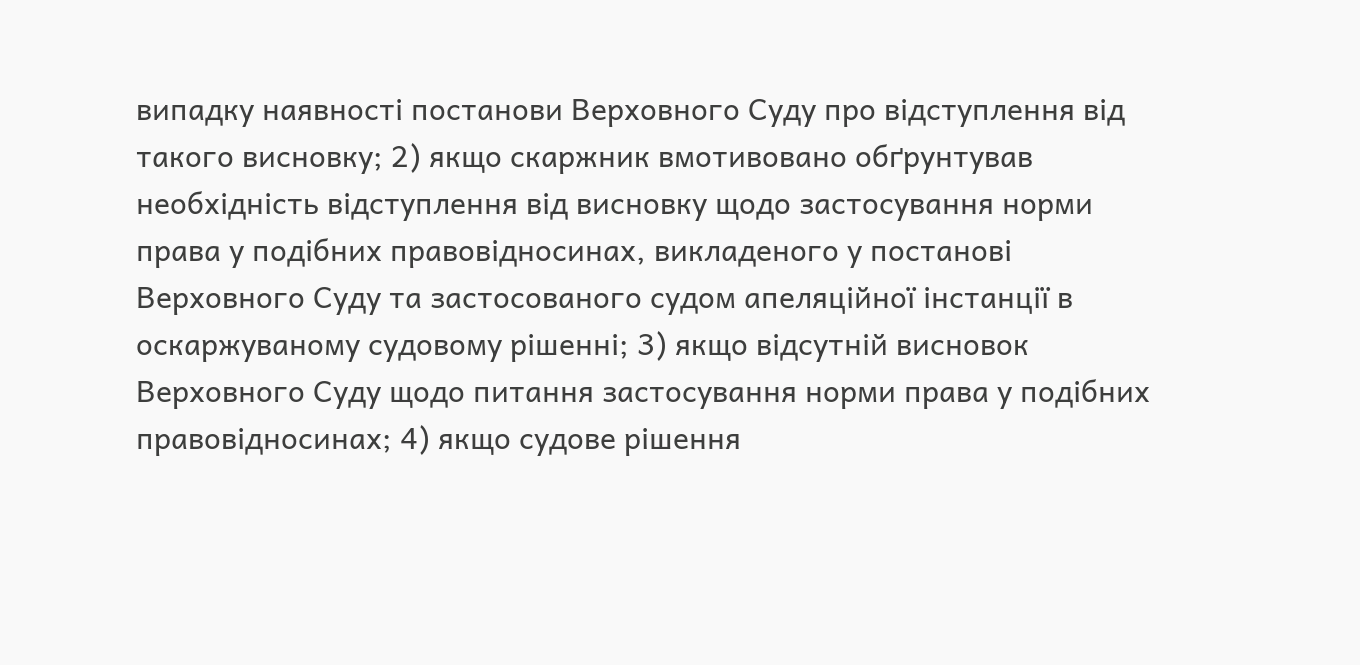випадку наявності постанови Верховного Суду про відступлення від такого висновку; 2) якщо скаржник вмотивовано обґрунтував необхідність відступлення від висновку щодо застосування норми права у подібних правовідносинах, викладеного у постанові Верховного Суду та застосованого судом апеляційної інстанції в оскаржуваному судовому рішенні; 3) якщо відсутній висновок Верховного Суду щодо питання застосування норми права у подібних правовідносинах; 4) якщо судове рішення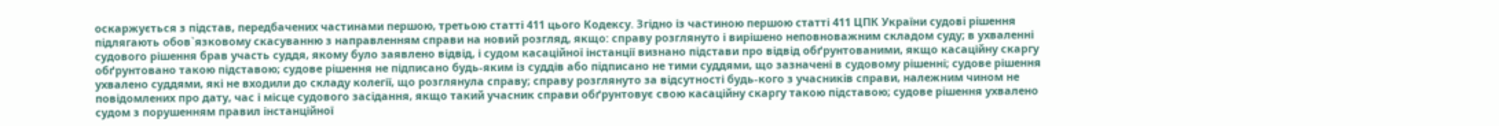оскаржується з підстав, передбачених частинами першою, третьою статті 411 цього Кодексу. Згідно із частиною першою статті 411 ЦПК України судові рішення підлягають обов`язковому скасуванню з направленням справи на новий розгляд, якщо: справу розглянуто і вирішено неповноважним складом суду; в ухваленні судового рішення брав участь суддя, якому було заявлено відвід, і судом касаційної інстанції визнано підстави про відвід обґрунтованими, якщо касаційну скаргу обґрунтовано такою підставою; судове рішення не підписано будь-яким із суддів або підписано не тими суддями, що зазначені в судовому рішенні; судове рішення ухвалено суддями, які не входили до складу колегії, що розглянула справу; справу розглянуто за відсутності будь-кого з учасників справи, належним чином не повідомлених про дату, час і місце судового засідання, якщо такий учасник справи обґрунтовує свою касаційну скаргу такою підставою; судове рішення ухвалено судом з порушенням правил інстанційної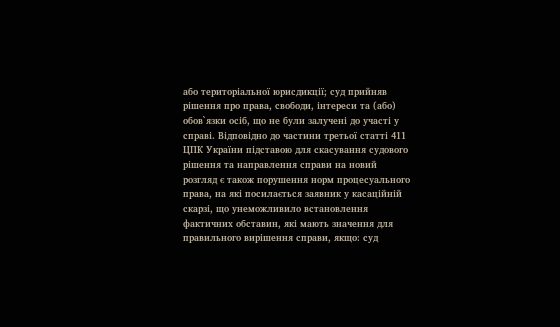або територіальної юрисдикції; суд прийняв рішення про права, свободи, інтереси та (або) обов`язки осіб, що не були залучені до участі у справі. Відповідно до частини третьої статті 411 ЦПК України підставою для скасування судового рішення та направлення справи на новий розгляд є також порушення норм процесуального права, на які посилається заявник у касаційній скарзі, що унеможливило встановлення фактичних обставин, які мають значення для правильного вирішення справи, якщо: суд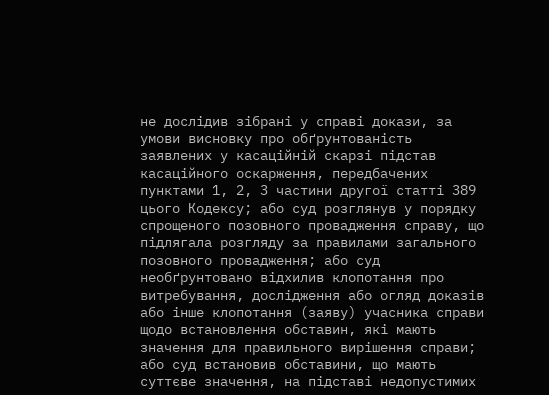не дослідив зібрані у справі докази, за умови висновку про обґрунтованість заявлених у касаційній скарзі підстав касаційного оскарження, передбачених пунктами 1, 2, 3 частини другої статті 389 цього Кодексу; або суд розглянув у порядку спрощеного позовного провадження справу, що підлягала розгляду за правилами загального позовного провадження; або суд необґрунтовано відхилив клопотання про витребування, дослідження або огляд доказів або інше клопотання (заяву) учасника справи щодо встановлення обставин, які мають значення для правильного вирішення справи; або суд встановив обставини, що мають суттєве значення, на підставі недопустимих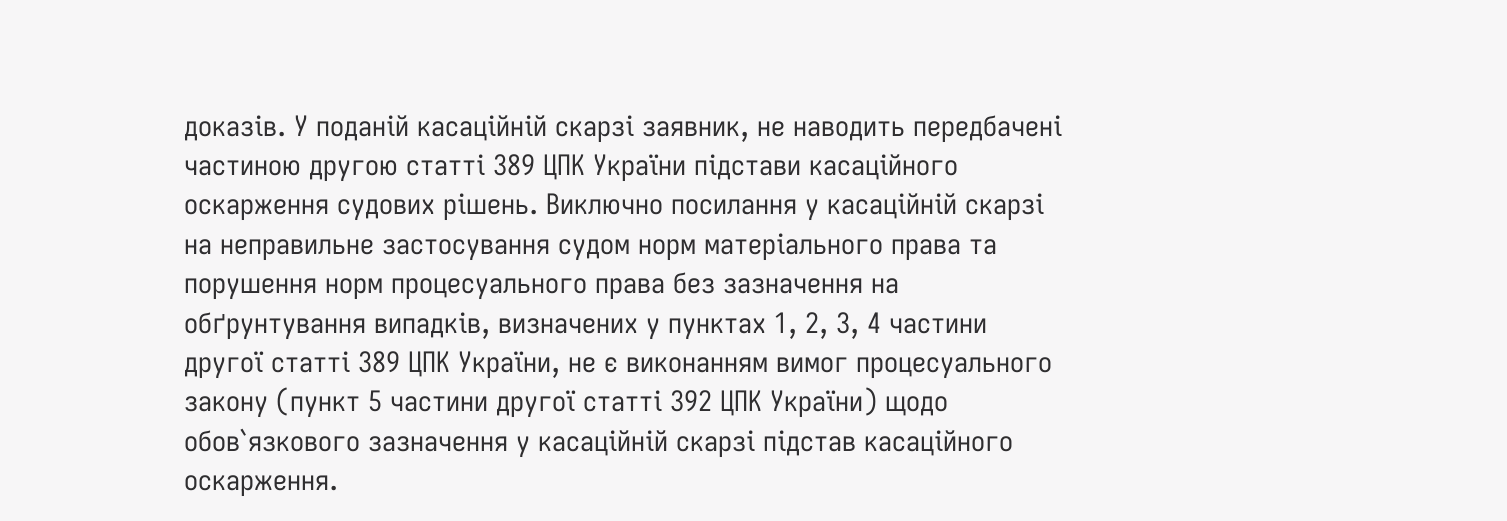доказів. У поданій касаційній скарзі заявник, не наводить передбачені частиною другою статті 389 ЦПК України підстави касаційного оскарження судових рішень. Виключно посилання у касаційній скарзі на неправильне застосування судом норм матеріального права та порушення норм процесуального права без зазначення на обґрунтування випадків, визначених у пунктах 1, 2, 3, 4 частини другої статті 389 ЦПК України, не є виконанням вимог процесуального закону (пункт 5 частини другої статті 392 ЦПК України) щодо обов`язкового зазначення у касаційній скарзі підстав касаційного оскарження.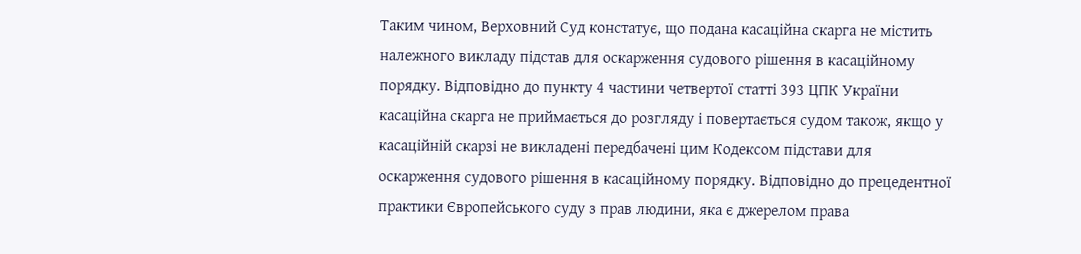Таким чином, Верховний Суд констатує, що подана касаційна скарга не містить належного викладу підстав для оскарження судового рішення в касаційному порядку. Відповідно до пункту 4 частини четвертої статті 393 ЦПК України касаційна скарга не приймається до розгляду і повертається судом також, якщо у касаційній скарзі не викладені передбачені цим Кодексом підстави для оскарження судового рішення в касаційному порядку. Відповідно до прецедентної практики Європейського суду з прав людини, яка є джерелом права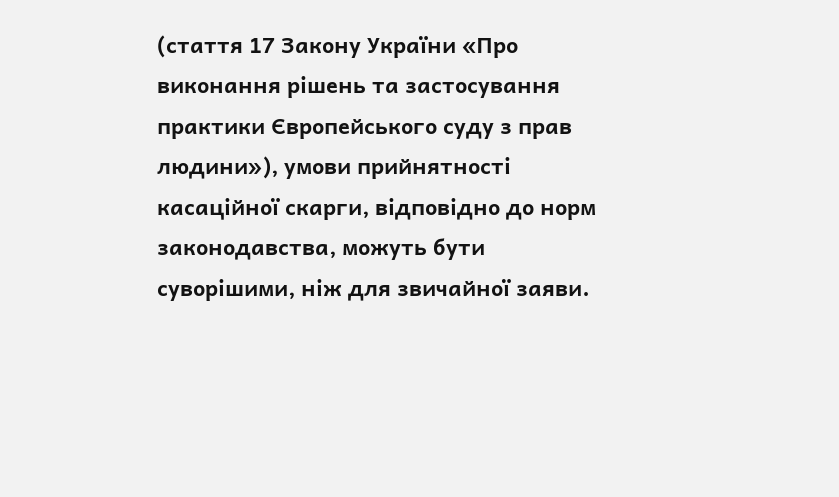(стаття 17 Закону України «Про виконання рішень та застосування практики Європейського суду з прав людини»), умови прийнятності касаційної скарги, відповідно до норм законодавства, можуть бути суворішими, ніж для звичайної заяви.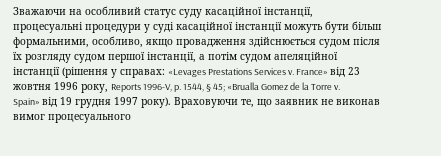Зважаючи на особливий статус суду касаційної інстанції, процесуальні процедури у суді касаційної інстанції можуть бути більш формальними, особливо, якщо провадження здійснюється судом після їх розгляду судом першої інстанції, а потім судом апеляційної інстанції (рішення у справах: «Levages Prestations Services v. France» від 23 жовтня 1996 року, Reports 1996-V, p. 1544, § 45; «Brualla Gomez de la Torre v. Spain» від 19 грудня 1997 року). Враховуючи те, що заявник не виконав вимог процесуального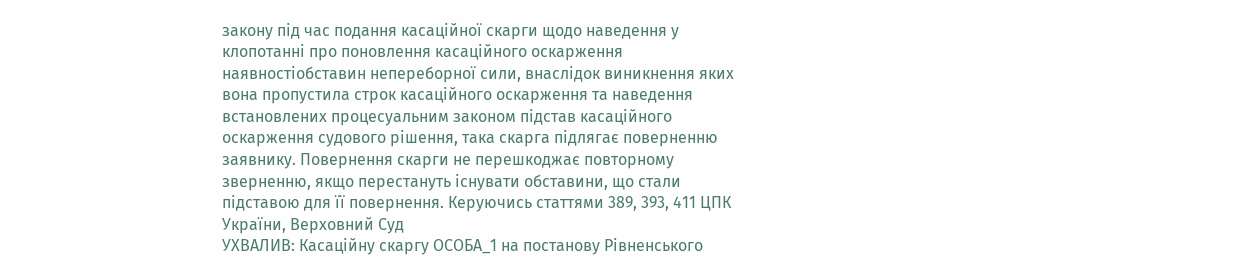закону під час подання касаційної скарги щодо наведення у клопотанні про поновлення касаційного оскарження наявностіобставин непереборної сили, внаслідок виникнення яких вона пропустила строк касаційного оскарження та наведення встановлених процесуальним законом підстав касаційного оскарження судового рішення, така скарга підлягає поверненню заявнику. Повернення скарги не перешкоджає повторному зверненню, якщо перестануть існувати обставини, що стали підставою для її повернення. Керуючись статтями 389, 393, 411 ЦПК України, Верховний Суд
УХВАЛИВ: Касаційну скаргу ОСОБА_1 на постанову Рівненського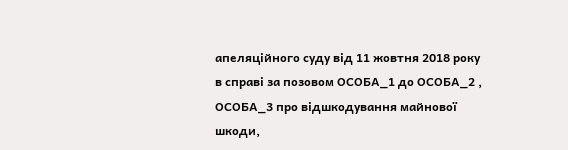апеляційного суду від 11 жовтня 2018 року в справі за позовом ОСОБА_1 до ОСОБА_2 , ОСОБА_3 про відшкодування майнової шкоди,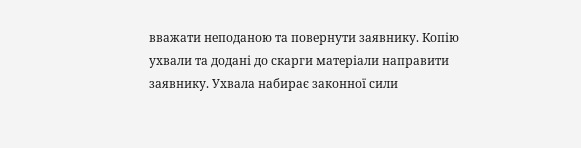вважати неподаною та повернути заявнику. Копію ухвали та додані до скарги матеріали направити заявнику. Ухвала набирає законної сили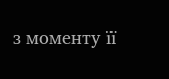з моменту її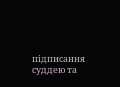підписання суддею та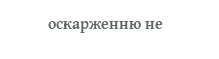оскарженню не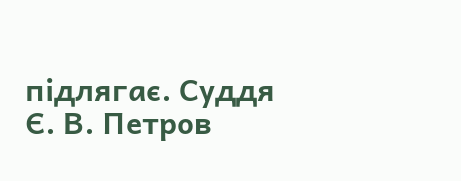підлягає. Суддя Є. В. Петров